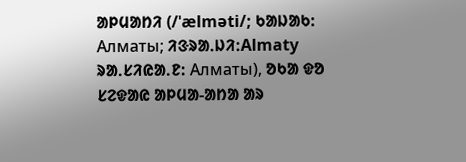ᱟᱞᱢᱟᱴᱤ (/ˈælməti/; ᱠᱟᱡᱟᱠ: Алматы; ᱤᱝᱨᱟᱹᱡᱤᱺAlmaty ᱨᱟᱹᱥᱤᱭᱟᱹᱱ: Алматы), ᱚᱠᱟ ᱫᱚ ᱥᱮᱫᱟᱭ ᱟᱞᱢᱟ-ᱟᱴᱟ ᱟᱨ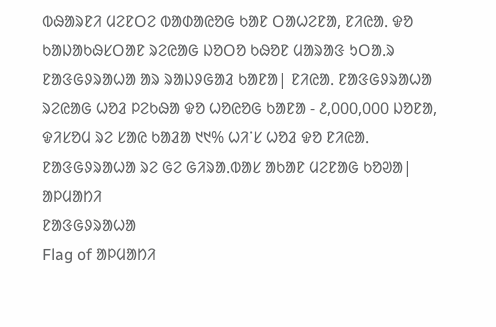ᱵᱷᱟᱨᱱᱤ ᱢᱮᱱᱛᱮ ᱵᱟᱰᱟᱭᱚᱜ ᱠᱟᱱ ᱛᱟᱦᱮᱱᱟ, ᱱᱤᱭᱟᱹ ᱫᱚ ᱠᱟᱡᱟᱠᱷᱥᱛᱟᱱ ᱨᱮᱭᱟᱜ ᱡᱚᱛᱚ ᱠᱷᱚᱱ ᱢᱟᱨᱟᱝ ᱩᱛᱟᱹᱨ ᱱᱟᱝᱜᱽᱨᱟᱦᱟ ᱟᱨ ᱨᱟᱡᱽᱜᱟᱲ ᱠᱟᱱᱟ| ᱱᱤᱭᱟᱹ ᱱᱟᱝᱜᱽᱨᱟᱦᱟ ᱨᱮᱭᱟᱜ ᱦᱚᱲ ᱞᱮᱠᱷᱟ ᱫᱚ ᱦᱚᱭᱚᱜ ᱠᱟᱱᱟ - ᱒,᱐᱐᱐,᱐᱐᱐ ᱡᱚᱱᱟ, ᱫᱤᱥᱚᱢ ᱨᱮ ᱥᱟᱭ ᱠᱟᱲᱟ ᱑᱑% ᱦᱤᱸᱥ ᱦᱚᱲ ᱫᱚ ᱱᱤᱭᱟᱹ ᱱᱟᱝᱜᱽᱨᱟᱦᱟ ᱨᱮ ᱜᱮ ᱜᱤᱨᱟᱹᱵᱟᱥ ᱟᱠᱟᱱ ᱢᱮᱱᱟᱜ ᱠᱚᱣᱟ|
ᱟᱞᱢᱟᱴᱤ
ᱱᱟᱝᱜᱽᱨᱟᱦᱟ
Flag of ᱟᱞᱢᱟᱴᱤ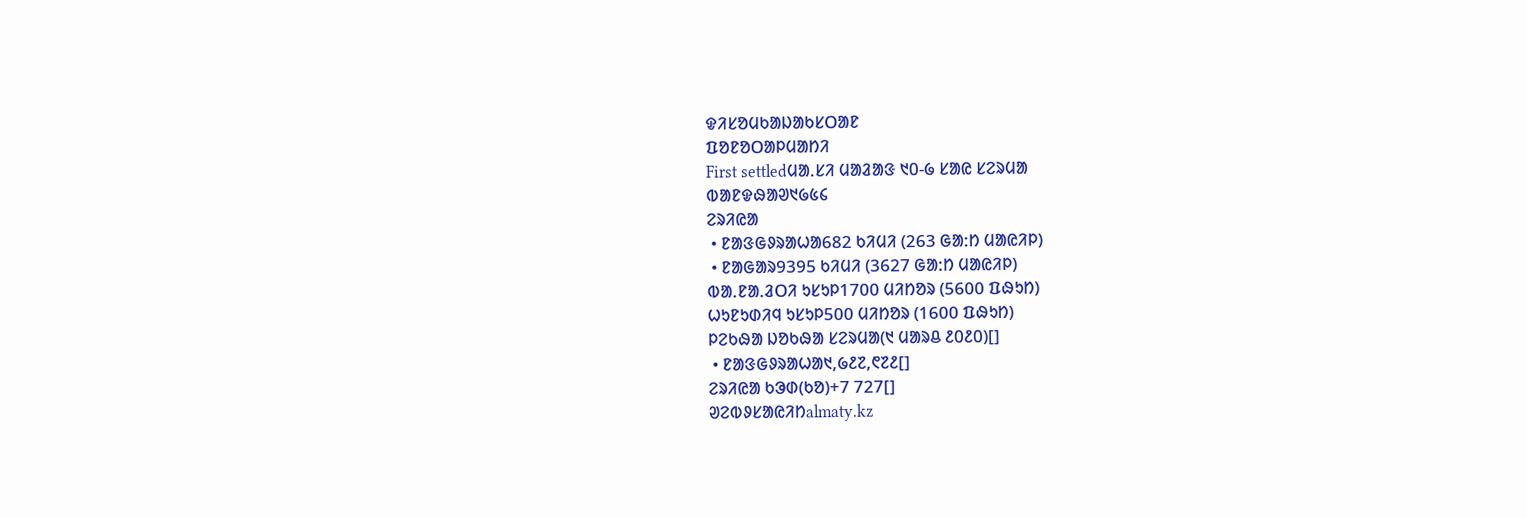ᱫᱤᱥᱚᱢᱠᱟᱡᱟᱠᱥᱛᱟᱱ
ᱯᱚᱱᱚᱛᱟᱞᱢᱟᱴᱤ
First settledᱢᱟᱹᱥᱤ ᱢᱟᱲᱟᱝ ᱑᱐-᱙ ᱥᱟᱭ ᱥᱮᱨᱢᱟ
ᱵᱟᱱᱫᱷᱟᱣ᱑᱙᱕᱔
ᱮᱨᱤᱭᱟ
 • ᱱᱟᱝᱜᱽᱨᱟᱦᱟ682 ᱠᱤᱢᱤ (263 ᱜᱟᱺᱴ ᱢᱟᱭᱤᱞ)
 • ᱱᱟᱜᱟᱨ9395 ᱠᱤᱢᱤ (3627 ᱜᱟᱺᱴ ᱢᱟᱭᱤᱞ)
ᱵᱟᱹᱱᱟᱹᱲᱛᱤ ᱩᱥᱩᱞ1700 ᱢᱤᱴᱚᱨ (5600 ᱯᱷᱩᱴ)
ᱦᱩᱱᱩᱰᱤᱧ ᱩᱥᱩᱞ500 ᱢᱤᱴᱚᱨ (1600 ᱯᱷᱩᱴ)
ᱞᱮᱠᱷᱟ ᱡᱚᱠᱷᱟ ᱥᱮᱨᱢᱟ(᱑ ᱢᱟᱨᱪ ᱒᱐᱒᱐)[]
 • ᱱᱟᱝᱜᱽᱨᱟᱦᱟ᱑,᱙᱒᱗,᱖᱗᱒[]
ᱮᱨᱤᱭᱟ ᱠᱳᱰ(ᱠᱚ)+7 727[]
ᱣᱮᱵᱽᱥᱟᱭᱤᱴalmaty.kz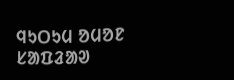ᱧᱩᱛᱩᱢ ᱚᱢᱚᱱ
ᱥᱟᱯᱲᱟᱣ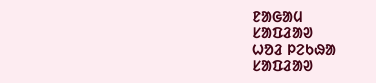ᱱᱟᱜᱟᱢ
ᱥᱟᱯᱲᱟᱣ
ᱦᱚᱲ ᱞᱮᱠᱷᱟ
ᱥᱟᱯᱲᱟᱣ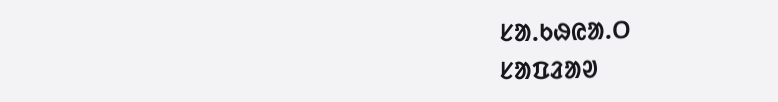ᱥᱟ.ᱠᱷᱭᱟ.ᱛ
ᱥᱟᱯᱲᱟᱣ